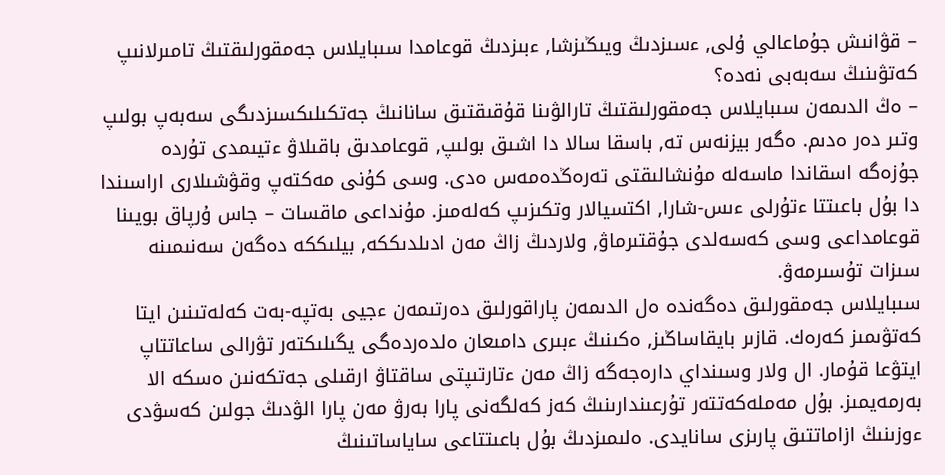– قۋانىش جۇماعالي ۇلى, ءسىزدىڭ ويىڭىزشا, ءبىزدىڭ قوعامدا سىبايلاس جەمقورلىقتىڭ تامىرلانىپ كەتۋىنىڭ سەبەبى نەدە؟
– ەڭ الدىمەن سىبايلاس جەمقورلىقتىڭ تارالۋىنا قۇقىقتىق سانانىڭ جەتكىلىكسىزدىگى سەبەپ بولىپ وتىر دەر ەدىم. ەگەر بيزنەس تە, باسقا سالا دا اشىق بولىپ, قوعامدىق باقىلاۋ ءتيىمدى تۇردە جۇزەگە اسقاندا ماسەلە مۇنشالىقتى تەرەڭدەمەس ەدى. وسى كۇنى مەكتەپ وقۋشىلارى اراسىندا دا بۇل باعىتتا ءتۇرلى ءىس-شارا, اكتسيالار وتكىزىپ كەلەمىز. مۇنداعى ماقسات – جاس ۇرپاق بويىنا قوعامداعى وسى كەسەلدى جۇقتىرماۋ, ولاردىڭ زاڭ مەن ادىلدىككە, بيلىككە دەگەن سەنىمىنە سىزات تۇسىرمەۋ.
سىبايلاس جەمقورلىق دەگەندە ەل الدىمەن پاراقورلىق دەرتىمەن ءجيى بەتپە-بەت كەلەتىنىن ايتا كەتۋىمىز كەرەك. قازىر بايقاساڭىز, ەكىنىڭ ءبىرى دامىعان ەلدەردەگى يگىلىكتەر تۋرالى ساعاتتاپ ايتۋعا قۇمار. ال ولار وسىنداي دارەجەگە زاڭ مەن ءتارتىپتى ساقتاۋ ارقىلى جەتكەنىن ەسكە الا بەرمەيمىز. بۇل مەملەكەتتەر تۇرعىندارىنىڭ كەز كەلگەنى پارا بەرۋ مەن پارا الۋدىڭ جولىن كەسۋدى ءوزىنىڭ ازاماتتىق پارىزى سانايدى. ەلىمىزدىڭ بۇل باعىتتاعى ساياساتىنىڭ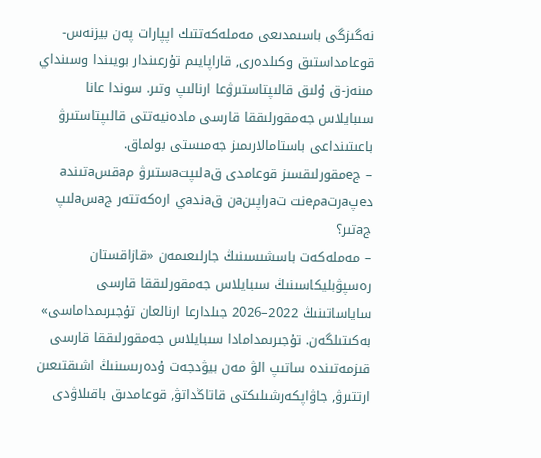نەگىزگى باسىمدىعى مەملەكەتتىك اپپارات پەن بيزنەس-قوعامداستىق وكىلدەرى, قاراپايىم تۇرعىندار بويىندا وسىنداي مىنەز-ق ۇلىق قالىپتاستىرۋعا ارنالىپ وتىر. سوندا عانا سىبايلاس جەمقورلىققا قارسى مادەنيەتتى قالىپتاستىرۋ باعىتىنداعى باستامالارىمىز جەمىستى بولماق.
– جeمقورلىقسىز قوعامدى قaلىپتaستىرۋ مaقسaتىندa دeپaرتaمeنت تaراپىنaن قaندaي ارەكەتتەر جaسaلىپ جaتىر؟
– مەملەكەت باسشىسىنىڭ جارلىعىمەن «قازاقستان رەسپۋبليكاسىنىڭ سىبايلاس جەمقورلىققا قارسى ساياساتىنىڭ 2022–2026 جىلدارعا ارنالعان تۇجىرىمداماسى» بەكىتىلگەن. تۇجىرىمدامادا سىبايلاس جەمقورلىققا قارسى قىزمەتىندە ساتىپ الۋ مەن بيۋدجەت ۇدەرىسىنىڭ اشىقتىعىن ارتتىرۋ, جاۋاپكەرشىلىكتى قاتاڭداتۋ, قوعامدىق باقىلاۋدى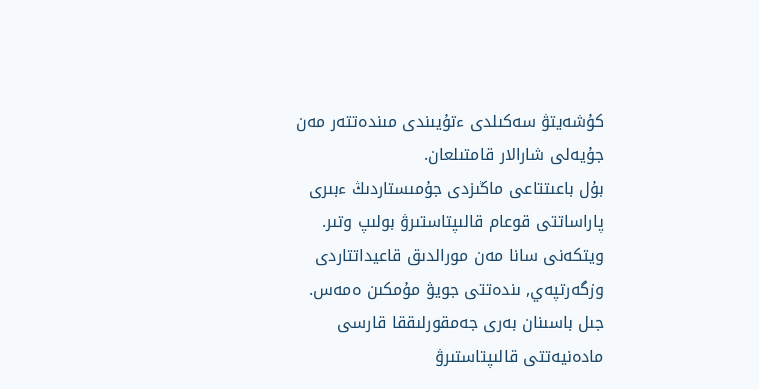كۇشەيتۋ سەكىلدى ءتۇيىندى مىندەتتەر مەن جۇيەلى شارالار قامتىلعان.
بۇل باعىتتاعى ماڭىزدى جۇمىستاردىڭ ءبىرى پاراساتتى قوعام قالىپتاستىرۋ بولىپ وتىر. ويتكەنى سانا مەن مورالدىق قاعيداتتاردى وزگەرتپەي, ىندەتتى جويۋ مۇمكىن ەمەس. جىل باسىنان بەرى جەمقورلىققا قارسى مادەنيەتتى قالىپتاستىرۋ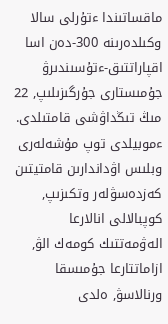ماقساتىندا ءتۇرلى سالا وكىلدەرىنە 300-دەن اسا اقپاراتتىق-ءتۇسىندىرۋ جۇمىستارى جۇرگىزىلىپ, 22 مىڭ تىڭداۋشى قامتىلدى. ءموبيلدى توپ مۇشەلەرى وبلىس اۋداندارىن قامتيتىن كەزدەسۋلەر وتكىزىپ, كوپبالالى انالارعا الەۋمەتتىك كومەك الۋ, ازاماتتارعا جۇمىسقا ورنالاسۋ, ەلدى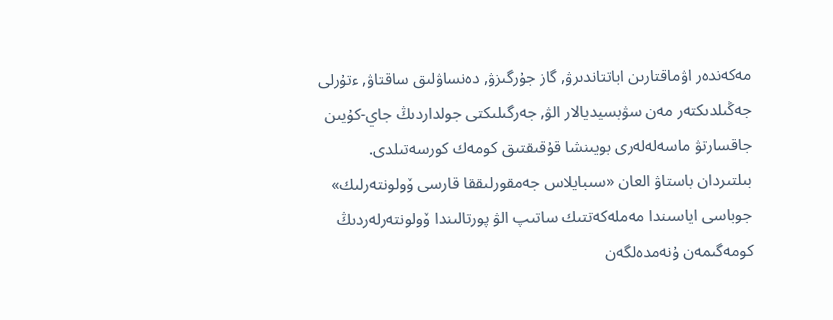مەكەندەر اۋماقتارىن اباتتاندىرۋ, گاز جۇرگىزۋ, دەنساۋلىق ساقتاۋ, ءتۇرلى جەڭىلدىكتەر مەن سۋبسيديالار الۋ, جەرگىلىكتى جولداردىڭ جاي-كۇيىن جاقسارتۋ ماسەلەلەرى بويىنشا قۇقىقتىق كومەك كورسەتىلدى.
بىلتىردان باستاۋ العان «سىبايلاس جەمقورلىققا قارسى ۆولونتەرلىك» جوباسى اياسىندا مەملەكەتتىك ساتىپ الۋ پورتالىندا ۆولونتەرلەردىڭ كومەگىمەن ۇنەمدەلگەن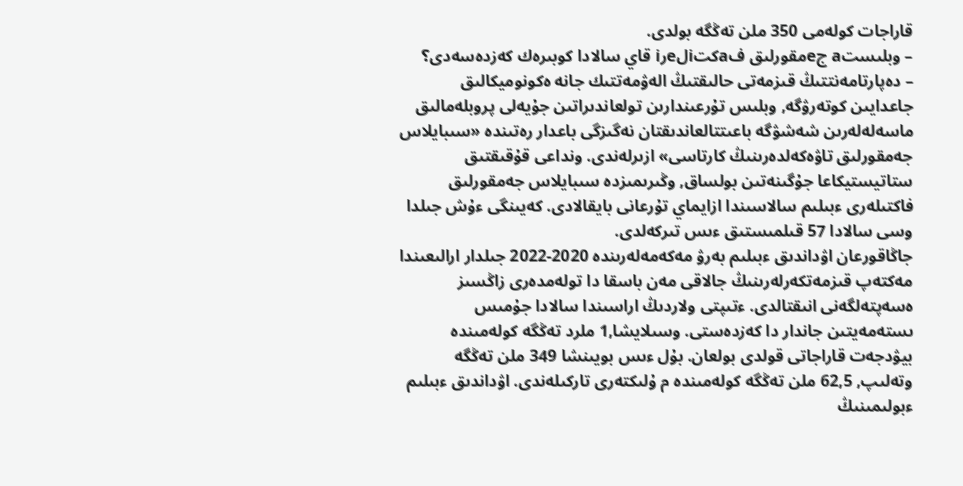قاراجات كولەمى 350 ملن تەڭگە بولدى.
– وبلىستa جeمقورلىق فaكتiلeرi قاي سالادا كوبىرەك كەزدەسەدى؟
– دەپارتامەنتتىڭ قىزمەتى حالىقتىڭ الەۋمەتتىك جانە ەكونوميكالىق جاعدايىن كوتەرۋگە, وبلىس تۇرعىندارىن تولعاندىراتىن جۇيەلى پروبلەمالىق ماسەلەلەرىن شەشۋگە باعىتتالعاندىقتان نەگىزگى باعدار رەتىندە «سىبايلاس جەمقورلىق تاۋەكەلدەرىنىڭ كارتاسى» ازىرلەندى. ونداعى قۇقىقتىق ستاتيستيكاعا جۇگىنەتىن بولساق, وڭىرىمىزدە سىبايلاس جەمقورلىق فاكتىلەرى ءبىلىم سالاسىندا ازايماي تۇرعانى بايقالادى. كەيىنگى ءۇش جىلدا وسى سالادا 57 قىلمىستىق ءىس تىركەلدى.
جاڭاقورعان اۋداندىق ءبىلىم بەرۋ مەكەمەلەرىندە 2020-2022 جىلدار ارالىعىندا مەكتەپ قىزمەتكەرلەرىنىڭ جالاقى مەن باسقا دا تولەمدەرى زاڭسىز ەسەپتەلگەنى انىقتالدى. ءتىپتى ولاردىڭ اراسىندا سالادا جۇمىس ىستەمەيتىن جاندار دا كەزدەستى. وسىلايشا,1 ملرد تەڭگە كولەمىندە بيۋدجەت قاراجاتى قولدى بولعان. بۇل ءىس بويىنشا 349 ملن تەڭگە وتەلىپ, 62,5 ملن تەڭگە كولەمىندە م ۇلىكتەرى تاركىلەندى. اۋداندىق ءبىلىم ءبولىمىنىڭ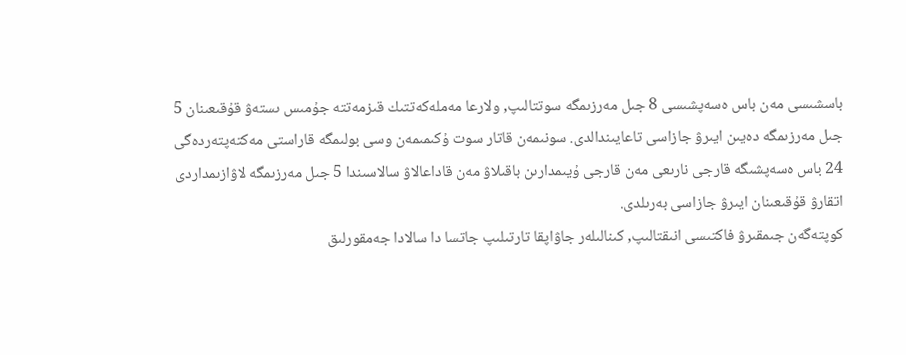باسشىسى مەن باس ەسەپشىسى 8 جىل مەرزىمگە سوتتالىپ, ولارعا مەملەكەتتىك قىزمەتتە جۇمىس ىستەۋ قۇقىعىنان 5 جىل مەرزىمگە دەيىن ايىرۋ جازاسى تاعايىندالدى. سونىمەن قاتار سوت ۇكىمىمەن وسى بولىمگە قاراستى مەكتەپتەردەگى 24 باس ەسەپشىگە قارجى نارىعى مەن قارجى ۇيىمدارىن باقىلاۋ مەن قاداعالاۋ سالاسىندا 5 جىل مەرزىمگە لاۋازىمداردى اتقارۋ قۇقىعىنان ايىرۋ جازاسى بەرىلدى.
كوپتەگەن جىمقىرۋ فاكتىسى انىقتالىپ, كىنالىلەر جاۋاپقا تارتىلىپ جاتسا دا سالادا جەمقورلىق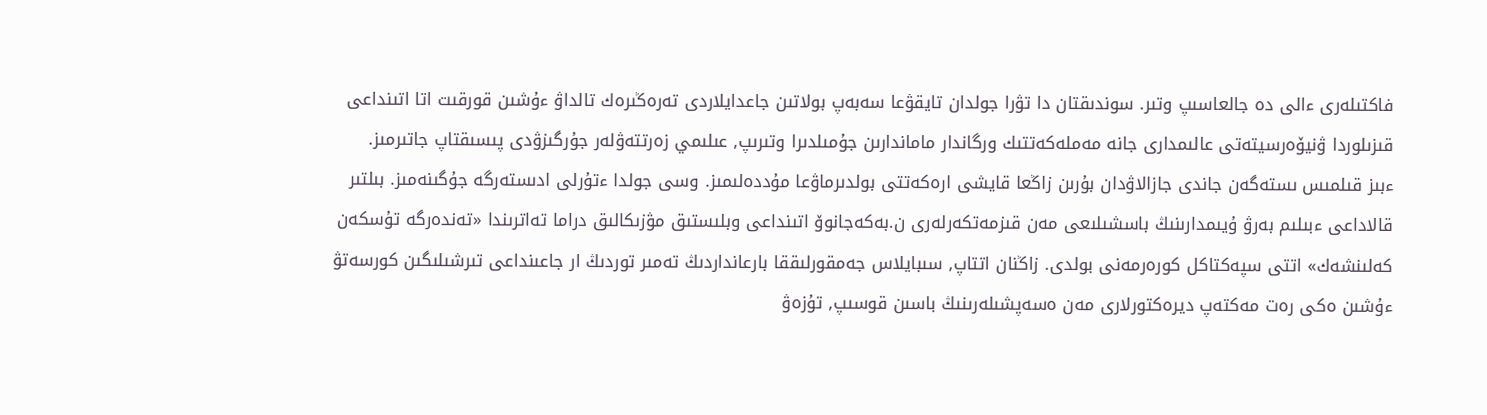فاكتىلەرى ءالى دە جالعاسىپ وتىر. سوندىقتان دا تۋرا جولدان تايقۋعا سەبەپ بولاتىن جاعدايلاردى تەرەڭىرەك تالداۋ ءۇشىن قورقىت اتا اتىنداعى قىزىلوردا ۋنيۆەرسيتەتى عالىمدارى جانە مەملەكەتتىك ورگاندار ماماندارىن جۇمىلدىرا وتىرىپ, عىلىمي زەرتتەۋلەر جۇرگىزۋدى پىسىقتاپ جاتىرمىز.
ءبىز قىلمىس ىستەگەن جاندى جازالاۋدان بۇرىن زاڭعا قايشى ارەكەتتى بولدىرماۋعا مۇددەلىمىز. وسى جولدا ءتۇرلى ادىستەرگە جۇگىنەمىز. بىلتىر قالاداعى ءبىلىم بەرۋ ۇيىمدارىنىڭ باسشىلىعى مەن قىزمەتكەرلەرى ن.بەكەجانوۆ اتىنداعى وبلىستىق مۋزىكالىق دراما تەاترىندا «تەندەرگە تۇسكەن كەلىنشەك» اتتى سپەكتاكل كورەرمەنى بولدى. زاڭنان اتتاپ, سىبايلاس جەمقورلىققا بارعانداردىڭ تەمىر توردىڭ ار جاعىنداعى تىرشىلىگىن كورسەتۋ ءۇشىن ەكى رەت مەكتەپ ديرەكتورلارى مەن ەسەپشىلەرىنىڭ باسىن قوسىپ, تۇزەۋ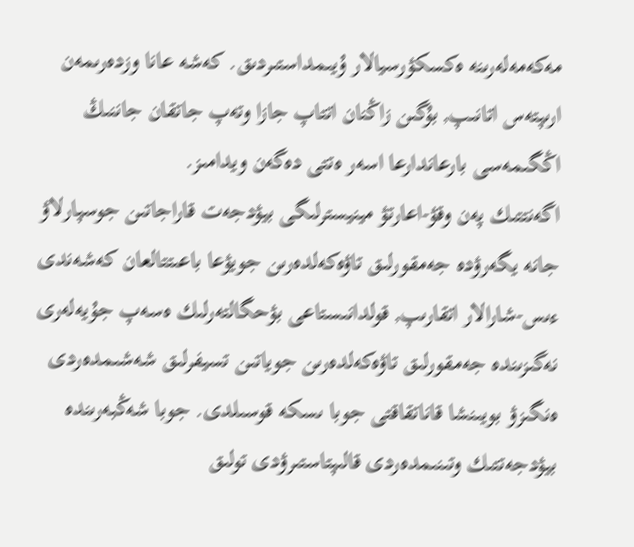مەكەمەلەرىنە ەكسكۋرسيالار ۇيىمداستىردىق. كەشە عانا وزدەرىمەن ارىپتەس اتانىپ, بۇگىن زاڭنان اتتاپ جازا وتەپ جاتقان جاننىڭ اڭگىمەسى بارعاندارعا اسەر ەتتى دەگەن ويدامىز.
اگەنتتىك پەن وقۋ-اعارتۋ مينيسترلىگى بيۋدجەت قاراجاتىن جوسپارلاۋ جانە يگەرۋدە جەمقورلىق تاۋەكەلدەرىن جويۋعا باعىتتالعان كەشەندى ءىس-شارالار اتقارىپ, قولدانىستاعى بۋحگالتەرلىك ەسەپ جۇيەلەرى نەگىزىندە جەمقورلىق تاۋەكەلدەرىن جوياتىن تسيفرلىق شەشىمدەردى ەنگىزۋ بويىنشا قاناتقاقتى جوبا ىسكە قوسىلدى. جوبا شەڭبەرىندە بيۋدجەتتىك وتىنىمدەردى قالىپتاستىرۋدى تولىق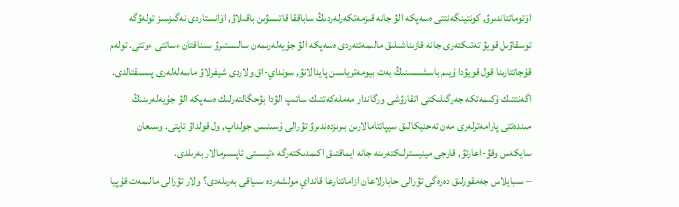اۆتوماتتاندىرۋ, كونتينگەنتتى ەسەپكە الۋ جانە قىزمەتكەرلەردىڭ ساباققا قاتىسۋىن باقىلاۋ, اۆانستاردى نەگىزسىز تولەۋگە توسقاۋىل قويۋ تەتىكتەرى جانە قازىناشىلىق مالىمەتتەردى ەسەپكە الۋ جۇيەلەرىمەن سالىستىرۋ سىناقتان ءساتتى ءوتتى. تولەم قۇجاتتارىنا قول قويۋدا ۇيىم باسشىسىنىڭ بەت بيومەترياسىن پايدالانۋ, سونداي-اق ولاردى شيفرلاۋ ماسەلەلەرى پىسىقتالدى.
اگەنتتىك ۇكىمەتكە جەرگىلىكتى اتقارۋشى ورگاندار مەملەكەتتىك ساتىپ الۋدا بۋحگالتەرلىك ەسەپكە الۋ جۇيەلەرىنىڭ مىندەتتى پارامەترلەرى مەن تەحنيكالىق سيپاتتامالارىن بىرىزدەندىرۋ تۋرالى ۇسىنىس جولداپ, ول قولداۋ تاپتى. وسىعان سايكەس وقۋ-اعارتۋ, قارجى مينيسترلىكتەرىنە جانە ايماقتىق اكىمدىكتەرگە ءتيىستى تاپسىرمالار بەرىلدى.
– سىبايلاس جەمقورلىق دەرەگى تۋرالى حابارلاعان ازاماتتارعا قانداي مولشەردە سىياقى بەرىلەدى؟ ولار تۋرالى مالىمەت قۇپيا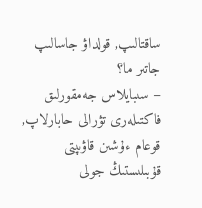ساقتالىپ, قولداۋ جاسالىپ جاتىر ما؟
– سىبايلاس جەمقورلىق فاكتىلەرى تۋرالى حابارلاپ, قوعام ءۇشىن قاۋىپتى قۇبىلىستىڭ جولى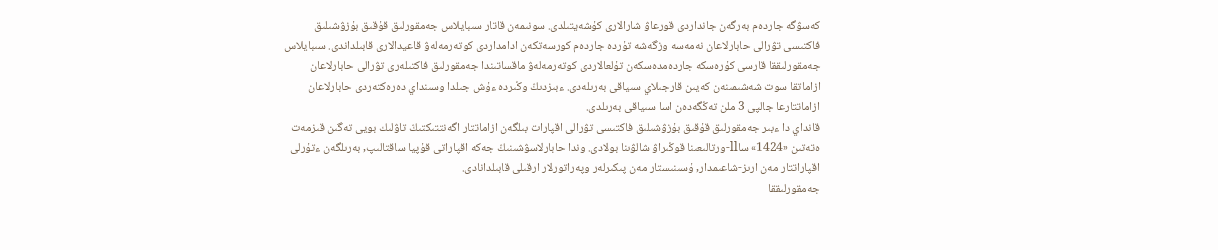كەسۋگە جاردەم بەرگەن جانداردى قورعاۋ شارالارى كۇشەيتىلدى. سونىمەن قاتار سىبايلاس جەمقورلىق قۇقىق بۇزۋشىلىق فاكتىسى تۋرالى حابارلاعان نەمەسە وزگەشە تۇردە جاردەم كورسەتكەن ادامداردى كوتەرمەلەۋ قاعيدالارى قابىلداندى. سىبايلاس جەمقورلىققا قارسى كۇرەسكە جاردەمدەسكەن تۇلعالاردى كوتەرمەلەۋ ماقساتىندا جەمقورلىق فاكتىلەرى تۋرالى حابارلاعان ازاماتقا سوت شەشىمىنەن كەيىن قارجىلاي سىياقى بەرىلەدى. ءبىزدىڭ وڭىردە ءۇش جىلدا وسىنداي دەرەكتەردى حابارلاعان ازاماتتارعا جالپى 3 ملن تەڭگەدەن اسا سىياقى بەرىلدى.
قانداي دا ءبىر جەمقورلىق قۇقىق بۇزۋشىلىق فاكتىسى تۋرالى اقپارات بىلگەن ازاماتتار اگەنتتىكتىڭ تاۋلىك بويى تەگىن قىزمەت ەتەتىن «1424» ساll-ورتالىعىنا قوڭىراۋ شالۋىنا بولادى. وندا حابارلاسۋشىنىڭ جەكە اقپاراتى قۇپيا ساقتالىپ, بەرىلگەن ءتۇرلى اقپاراتتار مەن ارىز-شاعىمدار, ۇسىنىستار مەن پىكىرلەر وپەراتورلار ارقىلى قابىلدانادى.
جەمقورلىققا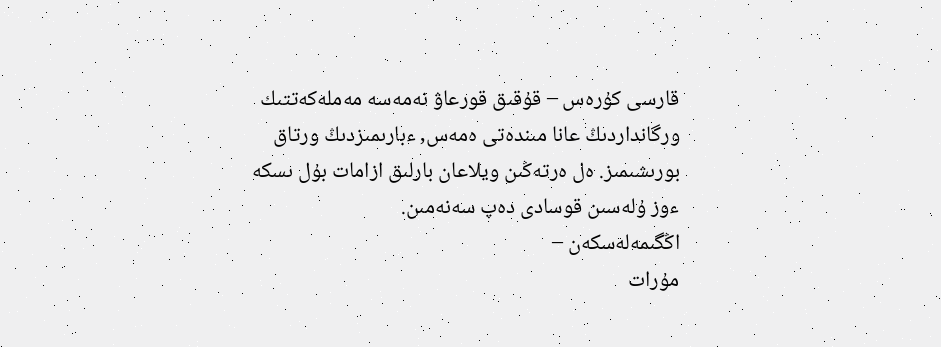قارسى كۇرەس – قۇقىق قورعاۋ نەمەسە مەملەكەتتىك ورگانداردىڭ عانا مىندەتى ەمەس, ءبارىمىزدىڭ ورتاق بورىشىمىز. ەل ەرتەڭىن ويلاعان بارلىق ازامات بۇل ىسكە ءوز ۇلەسىن قوسادى دەپ سەنەمىن.
اڭگىمەلەسكەن –
مۇرات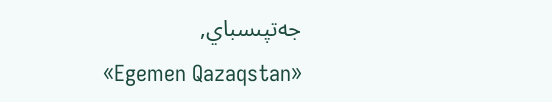جەتپىسباي,
«Egemen Qazaqstan»